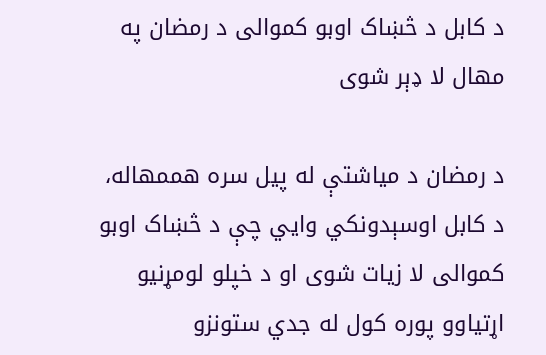د کابل د څښاک اوبو کموالی د رمضان په مهال لا ډېر شوی

د رمضان د میاشتې له پیل سره هممهاله، د کابل اوسېدونکي وايي چې د څښاک اوبو کموالی لا زیات شوی او د خپلو لومړنیو اړتیاوو پوره کول له جدي ستونزو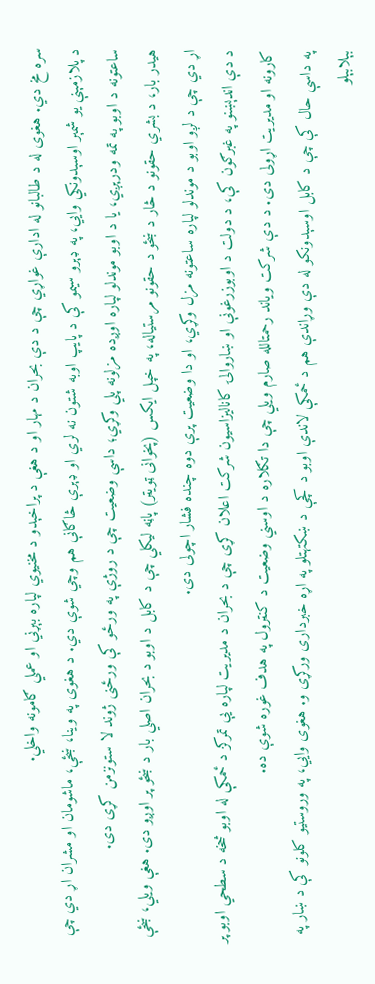سره مخ دي. هغوی له د طالبانو له ادارې غواړي چې د دې بحران د مهار او د هغې د پراخېدو د مخنیوي لپاره بېړني او عملي ګامونه واخلي.
د پلازمېنې یو شمېر اوسېدونکي وایي، په ډېرو سیمو کې د پایپ اوبه شتون نه لري او ډېرې څاګانې هم وچي شوې دي. د هغوی په وینا، ښځې، ماشومان او مشران اړ دي چې ساعتونه د اوبو په تمه ودرېږي، یا د اوبو موندلو لپاره اوږده مزلونه پلي وکړي؛ داسې وضعیت چې د روژې په ورځو کې ورځنی ژوند لا ستونزمن کړی دی.
هیدر بار، د بشري حقونو د څار د ښځو د حقونو مرستیاله، په خپل ایکس (پخوانی ټویټر) پاڼه لیکلي چې د کابل د اوبو د بحران اصلي بار د ښځو پر اوږو دی. هغې ویلي، ښځې اړ دي چې د لږو اوبو د موندلو لپاره ساعتونه مزل وکړي، او دا وضعیت پرې دوه چنده فشار اچولی دی.
د دې اندېښنو په غبرګون کې، د دولت د اوبوزرغونې او ښاروالۍ کانالیزاسیون شرکت اعلان کړی چې د بحران د مدیریت لپاره یې تمرکز د ځمکې له اوبو څخه د سطحي اوبو پر کارونه او مدیریت اړولی دی. د دې شرکت ویاند رحمتالله صارم ویلي چې دا تګلاره د اوسني وضعیت د کنټرول په هدف غوره شوې ده.
په داسې حال کې چې د کابل اوسېدونکو له دې وړاندې هم د ځمکې لاندې اوبو د کچې د ښکتهتلو په اړه خبرداری ورکړی و. هغوی وايي، په وروستیو کلونو کې د ښار په بېلابېلو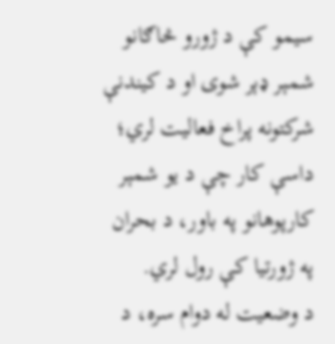سیمو کې د ژورو څاګانو شمېر ډېر شوی او د کیندنې شرکتونه پراخ فعالیت لري؛ داسې کار چې د یو شمېر کارپوهانو په باور، د بحران په ژورتیا کې رول لري.
د وضعیت له دوام سره، د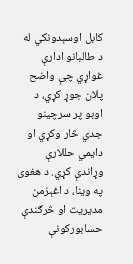کابل اوسېدونکي له د طالبانو ادارې غواړي چې واضح پلان جوړ کړي، د اوبو پر سرچینو جدي څار وکړي او دایمي حللارې وړاندې کړي. د هغوی په وینا، د اغېزمن مدیریت او څرګندې حسابورکونې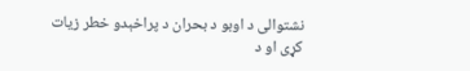نشتوالی د اوبو د بحران د پراخېدو خطر زیات کړی او د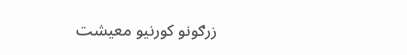زرګونو کورنیو معیشت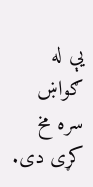یې له ګواښ سره مخ کړی دی.